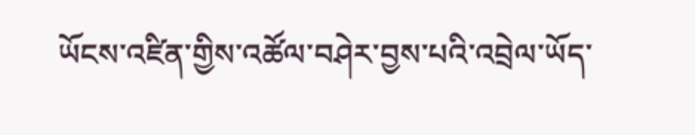ཡོངས་འཛིན་གྱིས་འཚོལ་བཤེར་བྱས་པའི་འབྲེལ་ཡོད་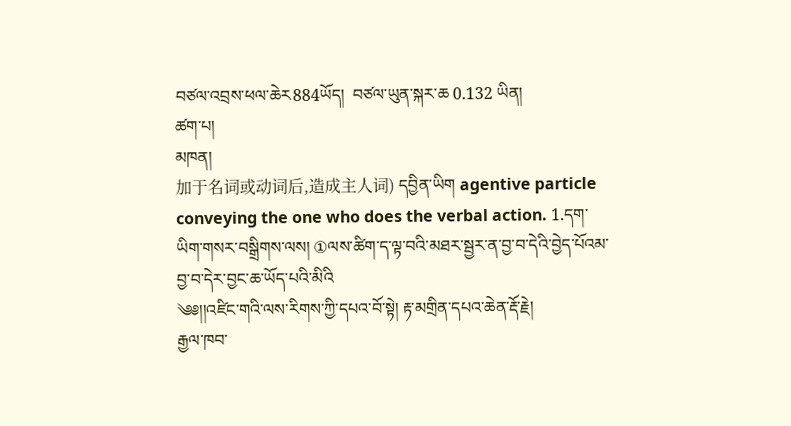བཙལ་འབྲས་ཕལ་ཆེར884ཡོད།  བཙལ་ཡུན་སྐར་ཆ 0.132 ཡིན།
ཚག་པ།
མཁན།
加于名词或动词后,造成主人词) དབྱིན་ཡིག agentive particle conveying the one who does the verbal action. 1.དག་ཡིག་གསར་བསྒྲིགས་ལས། ①ལས་ཚིག་ད་ལྟ་བའི་མཐར་སྦྱར་ན་བྱ་བ་དེའི་བྱེད་པོའམ་བྱ་བ་དེར་བྱང་ཆ་ཡོད་པའི་མིའི
༄༅།།འཛིང་གའི་ལས་རིགས་ཀྱི་དཔའ་བོ་སྟེ། རྟ་མགྲིན་དཔའ་ཆེན་རྡོ་རྗེ།
རྒྱལ་ཁབ་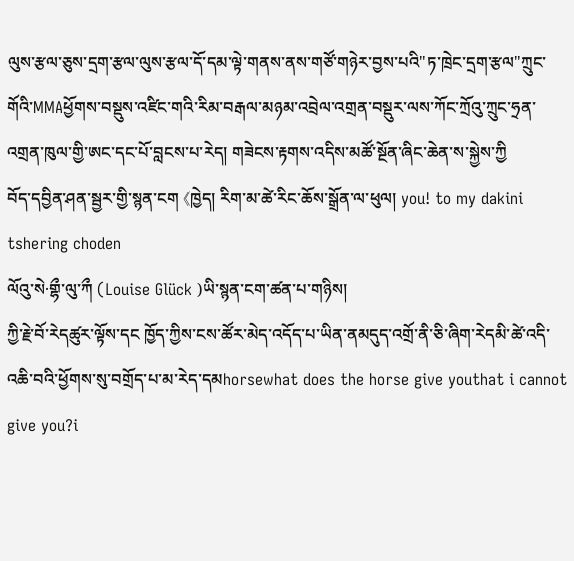ལུས་རྩལ་ཅུས་དྲག་རྩལ་ལུས་རྩལ་དོ་དམ་ལྟེ་གནས་ནས་གཙོ་གཉེར་བྱས་པའི"ཏ་ཁྲེང་དྲག་རྩལ"ཀྲུང་གོའི་MMAཕྱོགས་བསྡུས་འཛིང་གའི་རིམ་བརྒལ་མཉམ་འབྲེལ་འགྲན་བསྡུར་ལས་ཀོང་ཀྲོའུ་ཀྲུང་ཧྲན་འགྲན་ཁུལ་གྱི་ཨང་དང་པོ་བླངས་པ་རེད། གཟེངས་རྟགས་འདིས་མཚོ་སྔོན་ཞིང་ཆེན་ས་སྐྱེས་ཀྱི
བོད་དབྱིན་ཤན་སྦྱར་གྱི་སྙན་ངག 《ཁྱེད། རིག་མ་ཚེ་རིང་ཆོས་སྒྲོན་ལ་ཕུལ། you! to my dakini tshering choden
ལོའུ་སེ·གྷྀ་ལུ་ཀྀ (Louise Glück )ཡི་སྙན་ངག་ཚན་པ་གཉིས།
ཀྱི་རྗེ་བོ་རེདཚུར་ལྟོས་དང ཁྱོད་ཀྱིས་ངས་ཚོར་མེད་འདོད་པ་ཡིན་ནམདུད་འགྲོ་ནི་ཅི་ཞིག་རེདམི་ཚེ་འདི་འཆི་བའི་ཕྱོགས་སུ་བགྲོད་པ་མ་རེད་དམhorsewhat does the horse give youthat i cannot give you?i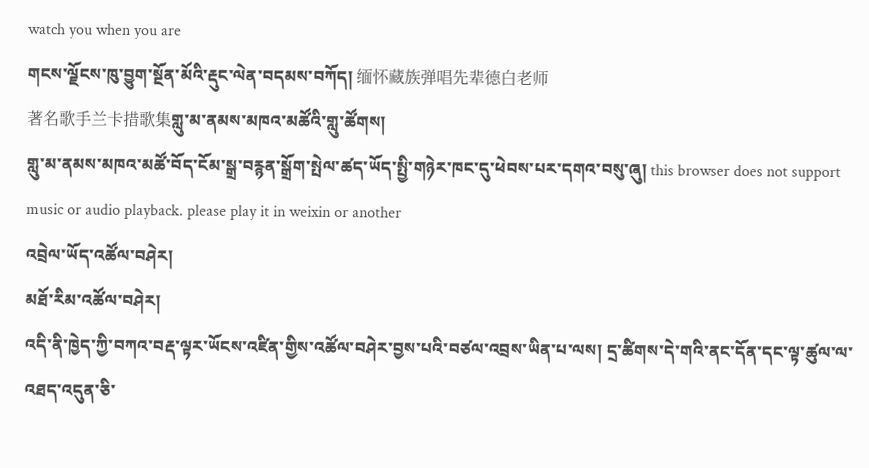watch you when you are
གངས་ལྗོངས་ཁུ་བྱུག་སྔོན་མོའི་རྡུང་ལེན་བདམས་བཀོད། 缅怀藏族弹唱先辈德白老师
著名歌手兰卡措歌集གླུ་མ་ནམས་མཁའ་མཚོའི་གླུ་ཚོགས།
གླུ་མ་ནམས་མཁའ་མཚོ་བོད་ངོམ་སྒྲ་བརྙན་སྒྲོག་སྤེལ་ཚད་ཡོད་སྤྱི་གཉེར་ཁང་དུ་ཕེབས་པར་དགའ་བསུ་ཞུ། this browser does not support music or audio playback. please play it in weixin or another
འབྲེལ་ཡོད་འཚོལ་བཤེར།
མཐོ་རིམ་འཚོལ་བཤེར།
འདི་ནི་ཁྱེད་ཀྱི་བཀའ་བརྡ་ལྟར་ཡོངས་འཛིན་གྱིས་འཚོལ་བཤེར་བྱས་པའི་བཙལ་འབྲས་ཡིན་པ་ལས། དྲ་ཚིགས་དེ་གའི་ནང་དོན་དང་ལྟ་ཚུལ་ལ་འཐད་འདུན་ཅི་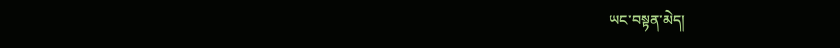ཡང་བསྟན་མེད།